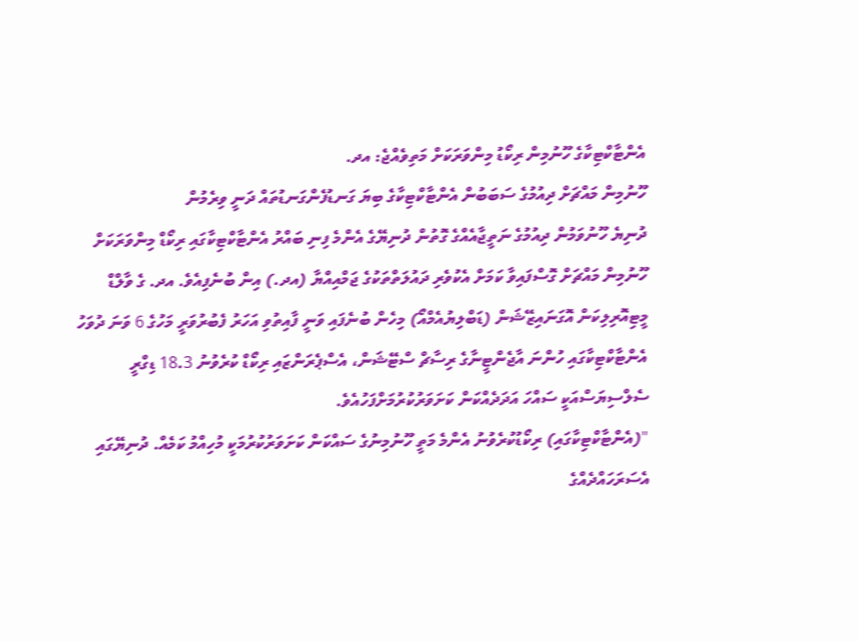އެންޓާކްޓިކާގެ ހޫނުމިން ރިކޯޑު މިންވަރަކަށް މަތިވެއްޖެ: އދ.
ހޫނުމިން މައްޗަށް ދިއުމުގެ ސަބަބުން އެންޓާކްޓިކާގެ ބިޔަ ގަނޑުފެންގަނޑުތައް ދަނީ ވިރެމުން
ދުނިޔެ ހޫނުވަމުން ދިއުމުގެ ނަތީޖާއެއްގެ ގޮތުން ދުނިޔޭގެ އެންމެ ފިނި ބައްރު އެންޓާކްޓިކާގައި ރިކޯޑް މިންވަރަކަށް ހޫނުމިން މައްޗަށް ގޮސްފައިވާ ކަމަށް އެކުވެރި ދައުލަތްތަކުގެ ޖަމްއިއްޔާ (އދ.) އިން ބުނެފިއެވެ. އދ. ގެ ވާލްޑް މީޓިއޮރިލިކަން އޮގަނައިޒޭޝަން (ޑަބްލިޔުއެމްއޯ) މިހެން ބުނެފައި ވަނީ ފާއިތުވި އަހަރު ފެބުރުވަރީ މަހުގެ 6 ވަނަ ދުވަހު އެންޓާކްޓިކާގައި ހުންނަ އާޖެންޓީނާގެ ރިސާޗް ސްޓޭޝަން، އެސްޕެރަންޒައި ރިކޯޑް ކުރެވުނު 18.3 ޑިގްރީ ސެލްސިޔަސްއަކީ ސައްހަ އަދަދެއްކަން ކަށަވަރުކުރުމަށްފަހުއެވެ.
"(އެންޓާކްޓިކާގައި) ރިކޯޑުކުރެވުނު އެންމެ މަތީ ހޫނުމިނުގެ ސައްކަން ކަށަވަރުކުރުމަކީ މުހިއްމު ކަމެއް. ދުނިޔޭގައި އެސަރަހައްދެއްގެ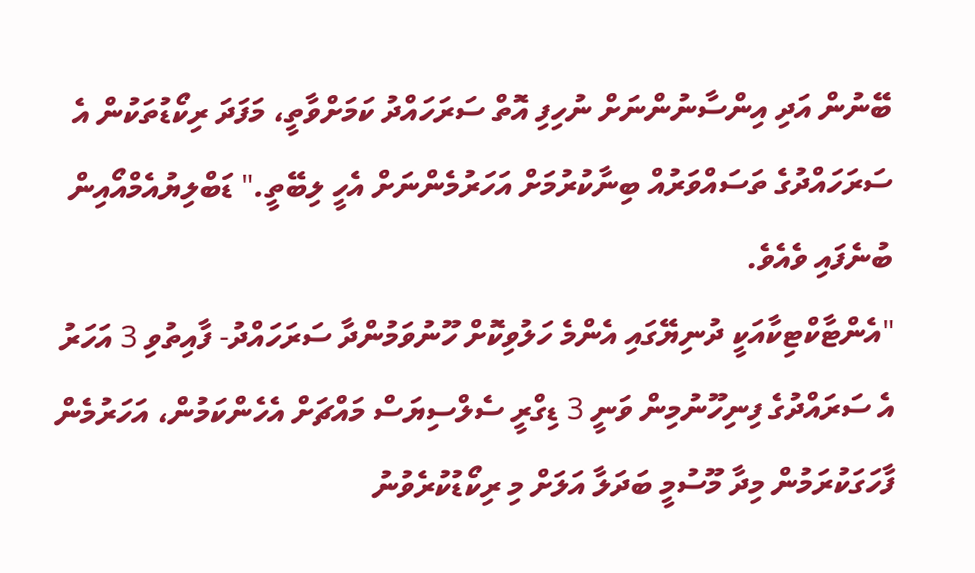ބޭނުން އަދި އިންސާނުންނަށް ނުހިފި އޮތް ސަރަހައްދު ކަމަށްވާތީ، މަފަދަ ރިކޯޑުތަކުން އެ ސަރަހައްދުގެ ތަސައްވަރުއް ބިނާކުރުމަށް އަހަރުމެންނަށް އެހީ ލިބޭތީ." ޑަބްލިޔުއެމްއޯއިން ބުނެފައި ވެއެވެ.
"އެންޓާކްޓިކާއަކީ ދުނިޔޭގައި އެންމެ ހަލުވިކޮށް ހޫނުވަމުންދާ ސަރަހައްދު- ފާއިތުވި 3 އަހަރު އެ ސަރައްދުގެ ފިނިހޫނުމިން ވަނީ 3 ޑިގްރީ ސެލްސިޔަސް މައްޗަށް އެހެންކަމުން، އަހަރުމެން ފާހަގަކުރަމުން މިދާ މޫސުމީ ބަދަލާ އަލަށް މި ރިކޯޑުކުރެވުނު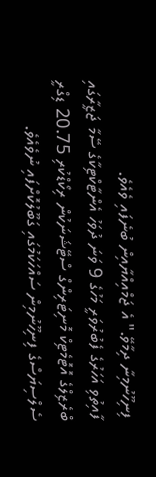ފިނިހޫނުމިނާ ދިމާވޭ." އެ ޖަމްއިއްޔާއިން ބުނެފައި ވެއެވެ.
ފާއިތުވި އަހަރުގެ ފެބުރުވަރީ މަހުގެ 9 ވަނަ ދުވަހު އެންޓާކްޓިކާގެ ސޭމާ ޖަޒީރާގައި ބްރެޒިލްގެ އޮޓޮމެޓިކް މޮނިޓަރިންގް ސްޓޭޝަނަކުން ރިކޯޑްކުރި 20.75 ޑިގްރީ ސެލްސިޔަސްގެ ފިނިހޫނުމިން ސައްހަކަމުގައި ގަބޫލުކޮށްފައި ނުވެއެވެ.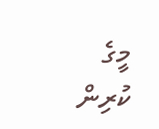މީގެ ކުރިން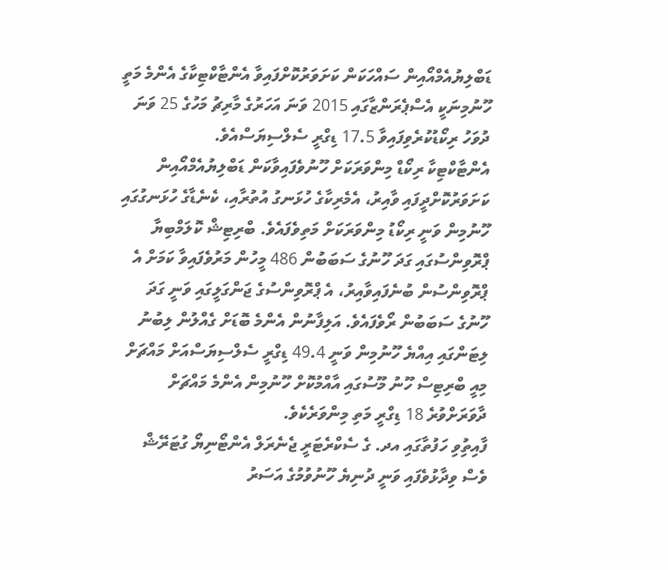ޑަބްލިޔުއެމްއޯއިން ސައްހަކަން ކަށަވަރުކޮށްފައިވާ އެންޓާކްޓިކާގެ އެންމެ މަތީ ހޫނުމިނަކީ އެސްޕެރަންޒާގައި 2015 ވަނަ އަހަރުގެ މާރިޗު މަހުގެ 25 ވަނަ ދުވަހު ރިކޯޑުކުރެވިފައިވާ 17.5 ޑިގްރީ ސެލްސިޔަސްއެވެ.
އެންޓާކްޓިކާ ރިކޯޑް މިންވަރަކަށް ހޫނުވެފައިވާކަން ޑަބްލިޔުއެމްއޯއިން ކަށަވަރުކޮށްދީފައި ވާއިރު، އެމެރިކާގެ ހުޅަނގު އުތުރާއި، ކެނެޑާގެ ހުޅަނގުގައި ހޫނުމިން ވަނީ ރިކޯޑު މިންވަރަކަށް މަތިވެފައެވެ. ބްރިޓިޝް ކޮލަމްބިޔާ ޕްރޮވިންސުގައި ގަދަ ހޫނުގެ ސަބަބުން 486 މީހުން މަރުވެފައިވާ ކަމަށް އެ ޕްރޮވިންސުން ބުނެފައިވާއިރު، އެ ޕްރޮވިންސުގެ ޖަންގަލީގައި ވަނީ ގަދަ ހޫނުގެ ސަބަބުން ރޯވެފައެވެ. އަލިފާނުން އެންމެ ބޮޑަށް ގެއްލުން ލިބުނު ލިޓަންގައި އިއްޔެ ހޫނުމިން ވަނީ 49.4 ޑިގްރީ ސެލްސިޔަސްއަށް މައްޗަށް މިއީ ބްރިޓިސް ހޫނު މޫސުގައި އާއްމުކޮށް ހޫނުމިން އެންމެ މައްޗަށް ދާވަރަށްވުރެ 18 ޑިގްރީ މަތި މިންވަރެކެވެ.
ފާއިތިުވި ހަފުތާގައި އދ. ގެ ސެކްރެޓަރީ ޖެނެރަލް އެންޓޯނިޔޯ ގުޓަރޭޝް ވެސް ވިދާޅުވެފައި ވަނީ ދުނިޔެ ހޫނުވުމުގެ އަސަރު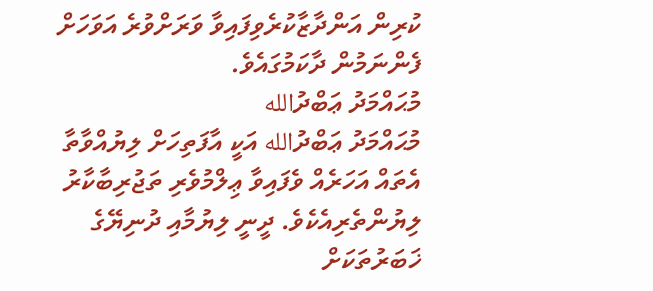ކުރިން އަންދާޒާކުރެވިފައިވާ ވަރަށްވުރެ އަވަހަށް ފެންނަމުން ދާކަމުގައެވެ.
މުޙައްމަދު ޢަބްދުالله
މުޙައްމަދު ޢަބްދުالله އަކީ އާފަތިހަށް ލިޔުއްވާތާ އެތައް އަހަރެއް ވެފައިވާ ޢިލްމުވެރި ތަޖުރިބާކާރު ލިޔުންތެރިއެކެވެ. ދީނީ ލިޔުމާއި ދުނިޔޭގެ ޚަބަރުތަކަށް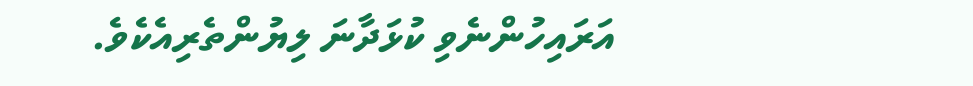އަރައިހުންނެވި ކުޅަދާނަ ލިޔުންތެރިއެކެވެ.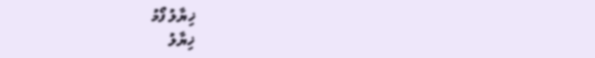ޚިޔާލު ފޯމު
ޚިޔާލު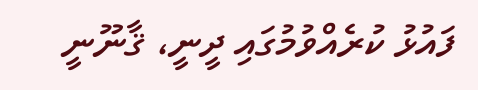ފައުޅު ކުރެއްވުމުގައި ދީނީ، ޤާނޫނީ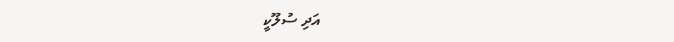އަދި ސުލޫކީ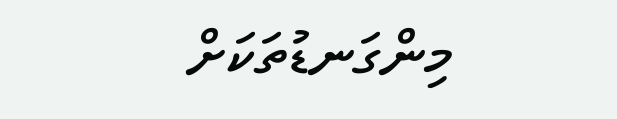މިންގަނޑުތަކަށް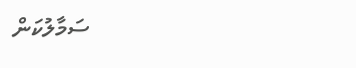ސަމާލުކަން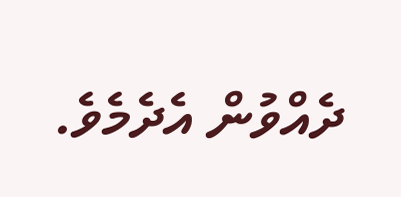ދެއްވުން އެދެމެވެ.